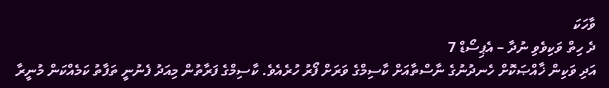ވާހަކަ
ދެ ހިތް ވަކިވެވި ނުދާ – އެޕިސޯޑް 7
އަދި ވަކިން ޚާއްޞަކޮށް ހެނދުނުގެ ނާސްތާއަށް ކާސިމްގެ ވަރަށް ފޯރު ހުރެއެވެ. ކާސިމްގެ ފަރާތުން މިއަދު ފެނުނީ ތަފާތު ކަމެއްކަން މުނީރާ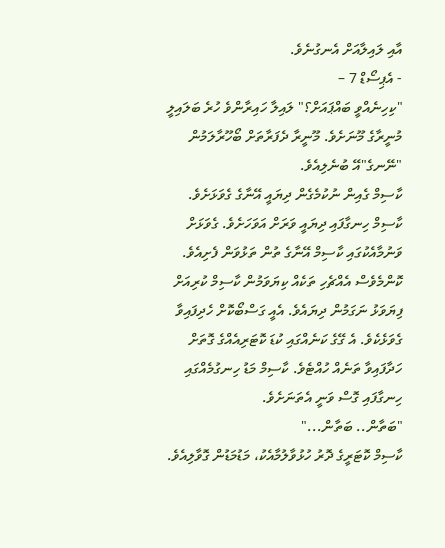އާއި ލައިލާއަށް އެނގުނެވެ.
- އެޕިސޯޑް 7 –
"ކިހިނެއްވީ ބައްޕައަށް؟" ލައިލާ ހައިރާންވެ ހުރެ ބަލައިލީ މުނީރާގެ މޫނަށެވެ. މޫނީރާ ދެފަރާތަށް ބޯހޫރާލަމުން "ނޭނގެ"އޭ ބުނެލިއެވެ.
ކާސިމް ގެއިން ނުކުމެގެން ދިޔައީ އޭނާގެ ގެވަޅަށެވެ. ކާސިމް ހިނގާފައި ދިޔައީ ވަރަށް އަވަހަށެވެ. ގެވަޅަށް ވަނުމާއެކުގައި ކާސިމް އޭނާގެ ތުން ތަޅުވަން ފެށިއެވެ. ކޮންމެވެސް އެއްޗެހި ތަކެއް ކިޔަވަމުން ކާސިމް ކުރިއަށް ފިޔަވަޅު ނަގަމުން ދިޔައެވެ. އެއީ ގަސްބޯކޮށް ހެދިފައިވާ ގެވަޅެކެވެ. އެ ގޭގެ ކަނެއްގައި ކުޑަ ކޮޓަރިއެއްގެ ގޮތަށް ހަދާފައިވާ ތަނެއް ހުއްޓެވެ. ކާސިމް މަޑު ހިނގުމެއްގައި ހިނގާފައި ގޮސް ވަނީ އެތަނަށެވެ.
"ބަތާން.. ބަތާން..."
ކާސިމް ކޮޓަރީގެ ދޮރު ހުޅުވާލުމާއެކު، މަޑުމަޑުން ގޮވާލިއެވެ.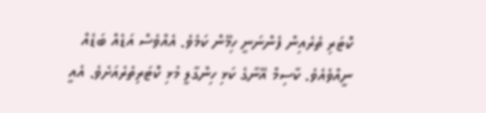ކޮޓަރި ތެރެއިން ފެންނަނީ ހިމޭން ކަމެވެ. އެއްވެސް އަޑެއް ބަޑެއް ނީއްވެއެވެ. ކާސިމް އޭނާގެ ކަޅި ހިންގާލީ މުޅި ކޮޓަރިތެރެއަށެވެ. އެއީ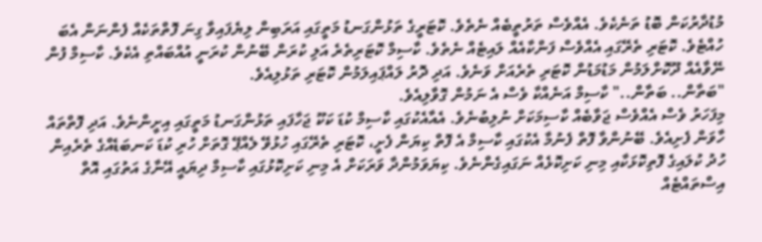މުޑުދާރުކަން ބޮޑު ތަނެކެވެ. އެއްވެސް ތަރުތީބެއް ނެތެވެ. ކޮޓަރީގެ ތަޅުންގަނޑު މަތީގައި އަރަބިން ލިޔެފައިވާ ގިނަ ފޮތްތަކެއް ފެންނަން އެބަ ހުއްޓެވެ. ކޮޓަރި ތެރޭގައި އެއްވެސް ފަންކާއެއް ލައިޓެއް ނެތެވެ. ކާސިމް ކޮޓަރިތެރެ އަލި ކުރަން ބޭނުން ކުރަނީ އުއްބައްތި އެކެވެ. ކާސިމް ފުން ނޭވާއެއް ދޫކޮށްލަމުން މަޑުމަޑުން ކޮޓަރި ތެރެއަށް ވަނެވެ. އަދި ދޮރު ލައްޕައިލަމުން ކޮޓަރި ތަޅުލިއެވެ.
"ބަތާން.. ބަތާން.." ކާސިމް އަނެއްކާ ވެސް އެ ނަމުން ގޮވާލިއެވެ.
މިފަހަރު ވެސް އެއްވެސް ޖަވާބެއް ކާސިމަކަށް ނުލިބުނެވެ. އެއާއެކުގައި ކާސިމް ކުޑަ ކަކޫ ޖަހާފައި ތަޅުންގަނޑު މަތީގައި އިށީންނެވެ. އަދި ފޮތްތައް ހާވަން ފެށިއެވެ. ބޭނުންވާ ފޮތް ފެނުމާ އެކުގައި ކާސިމް އެ ފޮތް ކިޔަން ފެށީ، ކޮޓަރި ތެރޭގައި ހުޅުވޭ ލެއްޕޭ ގޮތަށް ހުރި ކުޑަ ކަނބަޑެއްގެ ތެރެއިން ހުދު ކުލައިގެ ފޮތިކޮޅަކާއި މިނި ކަށިކޮޅެއް ނަގައިގެންނެވެ. ކިޔަވަމުންދާ ވަރަކަށް އެ މިނި ކަށިކޮޅުގައި ކާސިމް ދިޔައީ އޭނާގެ އަތުގައި އޮތް އިސްތައްޓެއް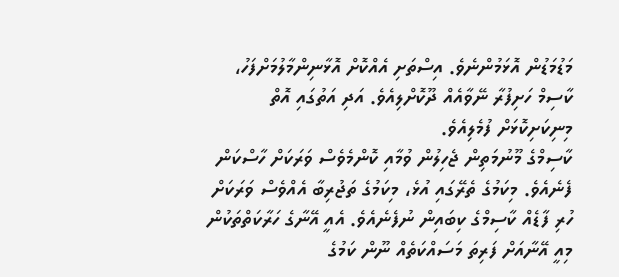މަޑުމަޑުން އޮޅަމުންނެވެ. އިސްތަށި އެއްކޮށް އޮޅާނިންމާލުމަށްފަހު، ކާސިމް ހަށިފުރާ ނޭވާއެއް ދޫކޮށްލިއެވެ. އަދި އަތުގައި އޮތް މިނިކަށިކޮޅަށް ފުމެލިއެވެ.
ކާސިމްގެ މޫނުމަތިން ޖެހިލުން ވުމާއި ކޮންމެވެސް ވަރަކަށް ހާސްކަން ފެނެއެވެ. މިކަމުގެ ތެރޭގައި އުޅެ، މިކަމުގެ ތަޖުރިބާ އެއްވެސް ވަރަކަށް ހުރި ފާޑެއް ކާސިމްގެ ކިބައިން ނުފެނެއެވެ. އެއީ އޭނާގެ ހަރާކަތްތަކުން މިއީ އޭނާއަށް ފަރިތަ މަސައްކަތެއް ނޫން ކަމުގެ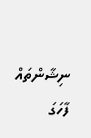ނިޝާންތައް ފާހަގަ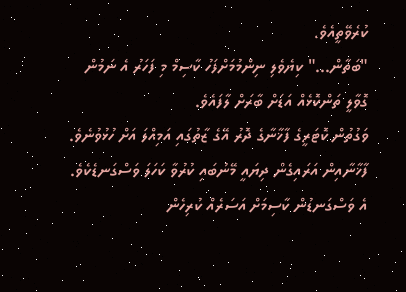ކުރެވޭތީއެވެ.
"ބަތާން..." ކިޔެވެލި ނިންމުމަށްފަހު ކާސިމް މި ފަހަރު އެ ނަމުން ގޮވާލީ ތަންކޮޅެއް އަޑަށް ބާރަށް ލާފައެވެ.
ވަގުތުން ކޮޓަރީގެ ފާޚާނާގެ ދޮރު އޭގެ ޒާތުގައި އަމިއްލަ އަށް ހުޅުވުނެވެ. ފާޚާނާއިން އަރައިގެން ދިޔައީ މޭނުބައި ކުރުވާ ކަހަލަ ވަސްގަނޑެކެވެ. އެ ވަސްގަނޑުން ކާސިމަށް އަސަރެއް ކުރިހެން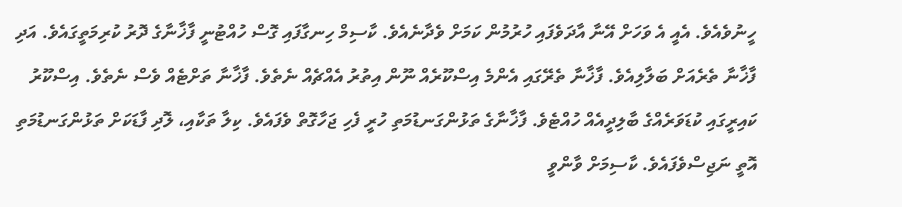ހީނުވެއެވެ. އެއީ އެ ވަހަށް އޭނާ އާދަވެފައި ހުރުމުން ކަމަށް ވެދާނެއެވެ. ކާސިމް ހިނގާފައި ގޮސް ހުއްޓުނީ ފާޚާނާގެ ދޮރު ކުރިމަތީގައެވެ. އަދި ފާޚާނާ ތެރެއަށް ބަލާލިއެވެ. ފާޚާނާ ތެރޭގައި އެންމެ އިސްކޫރެއް ނޫން އިތުރު އެއްޗެއް ނެތެވެ. ފާޚާނާ ތަށްޓެއް ވެސް ނެތެވެ. އިސްކޫރު ކައިރީގައި ކުޑަވަރެއްގެ ބާލިދީއެއް ހުއްޓެވެ. ފާޚާނާގެ ތަޅުންގަނޑުމަތި ހުރީ ފެހި ޖަހާގޮތް ވެފައެވެ. ކިލާ ތަކާއި، ލޮދި ފާޑަކަށް ތަޅުންގަނޑުމަތި އޮތީ ނަޖިސްވެފައެވެ. ކާސިމަށް ވާންވީ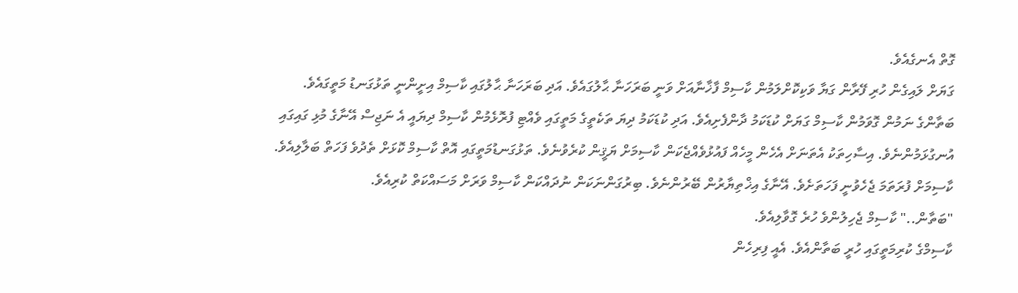ގޮތް އެނގެއެވެ.
ގަޔަށް ލައިގެން ހުރި ފޭރާން ގަޔާ ވަކިކޮށްލަމުން ކާސިމް ފާޚާނާއަށް ވަނީ ބަރަހަނާ ޙާލުގައެވެ. އަދި ބަރަހަނާ ޙާލުގައި ކާސިމް އިށީންނީ ތަޅުގަނޑު މަތީގައެވެ.
ބަތާންގެ ނަމުން ގޮވަމުން ކާސިމް ގަޔަށް ކުޑަކަމު ދާންފެށިއެވެ. އަދި ކުޑަކަމު ދިޔަ ތަކެތީގެ މަތީގައި ވެއްޓި ފުރޮޅެމުން ކާސިމް ދިޔައީ އެ ނަޖިސް އޭނާގެ މުޅި ގައިގައި އުނގުޅަމުންނެވެ. އިސާހިތަކު އެތަނަށް އެހެން މީހެއް ފައުޅުވެއްޖެކަން ކާސިމަށް ޔަޤީން ކުރެވުނެވެ. ތަޅުގަނޑުމަތީގައި އޮތް ކާސިމް ކޮޅަށް ތެދުވެ ފަހަތް ބަލާލިއެވެ. ކާސިމަށް ފުރަތަމަ ޖެހެވުނީ ފަހަތަށެވެ. އޭނާގެ އިޚްތިޔާރުން ބޭރުންނެވެ. ބިރުގަންނަކަން ނުދައްކަން ކާސިމް ވަރަށް މަސައްކަތް ކުރިއެވެ.
"ބަތާން.." ކާސިމް ޖެހިލުންވެ ހުރެ ގޮވާލިއެވެ.
ކާސިމްގެ ކުރިމަތީގައި ހުރީ ބަތާންއެވެ. އެއީ ފިރިހެން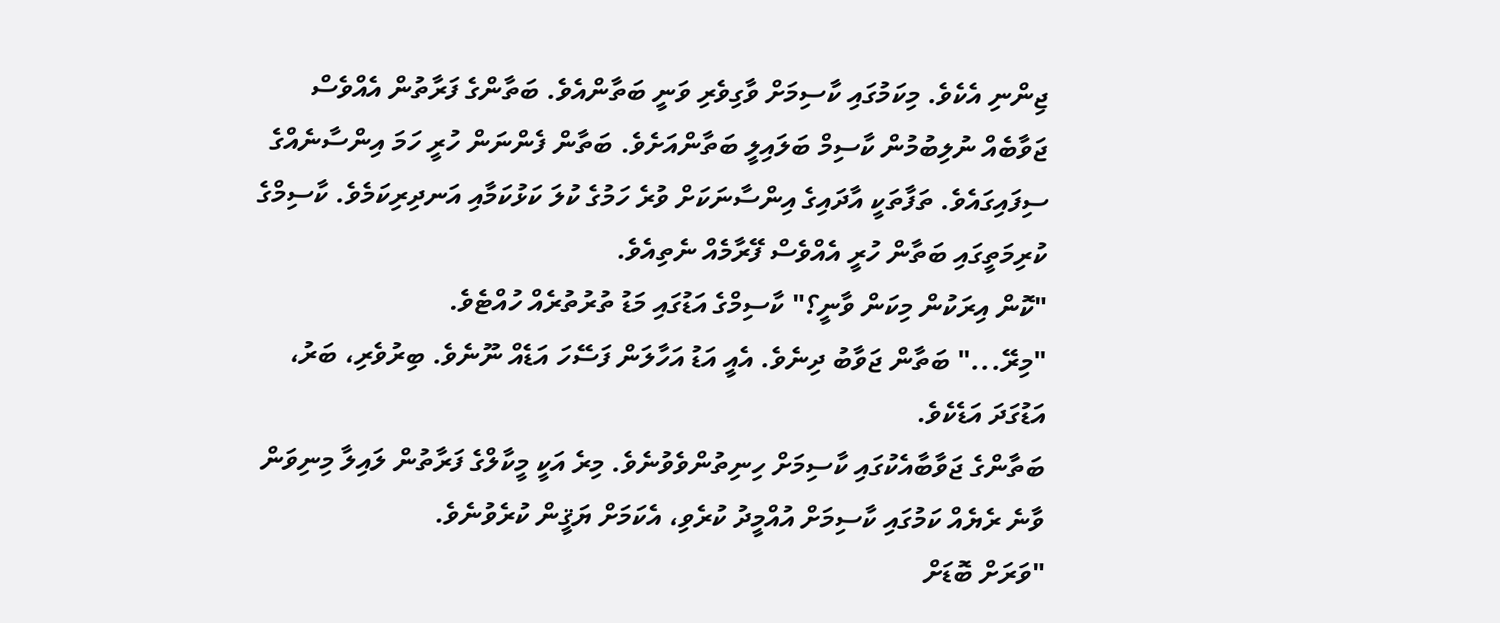ޖިންނި އެކެވެ. މިކަމުގައި ކާސިމަށް ވާގިވެރި ވަނީ ބަތާންއެވެ. ބަތާންގެ ފަރާތުން އެއްވެސް ޖަވާބެއް ނުލިބުމުން ކާސިމް ބަލައިލީ ބަތާންއަށެވެ. ބަތާން ފެންނަން ހުރީ ހަމަ އިންސާނެއްގެ ސިފައިގައެވެ. ތަފާތަކީ އާދައިގެ އިންސާނަކަށް ވުރެ ހަމުގެ ކުލަ ކަޅުކަމާއި އަނދިރިކަމެވެ. ކާސިމްގެ ކުރިމަތީގައި ބަތާން ހުރީ އެއްވެސް ފޭރާމެއް ނެތިއެވެ.
"ކޮން އިރަކުން މިކަން ވާނީ؟" ކާސިމްގެ އަޑުގައި މަޑު ތުރުތުރެއް ހުއްޓެވެ.
"މިރޭ..." ބަތާން ޖަވާބު ދިނެވެ. އެއީ އަޑު އަހާލަން ފަސޭހަ އަޑެއް ނޫނެވެ. ބިރުވެރި، ބަރު، އަޑުގަދަ އަޑެކެވެ.
ބަތާންގެ ޖަވާބާއެކުގައި ކާސިމަށް ހިނިތުންވެވުނެވެ. މިރެ އަކީ މީކާލްގެ ފަރާތުން ލައިލާ މިނިވަން ވާނެ ރެޔެއް ކަމުގައި ކާސިމަށް އުއްމީދު ކުރެވި، އެކަމަށް ޔަޤީން ކުރެވުނެވެ.
"ވަރަށް ބޮޑަށް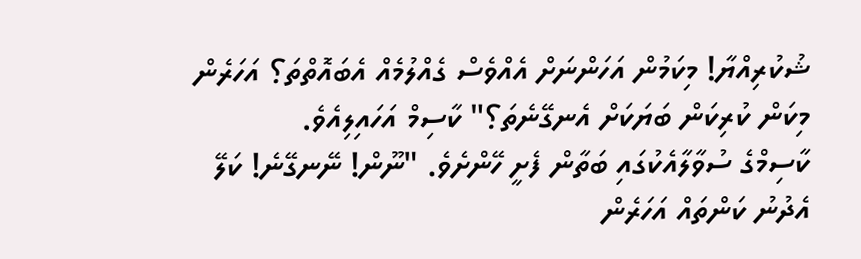ޝުކުރިއްޔާ! މިކަމުން އަހަންނަށް އެއްވެސް ގެއްލުމެއް އެބައޮތްތަ؟ އަހަރެން މިކަން ކުރިކަން ބަޔަކަށް އެނގޭނެތަ؟" ކާސިމް އަހައިލިއެވެ.
ކާސިމްގެ ސުވާލާއެކުގައި ބަތާން ފެށީ ހޭންށެވެ. "ނޫން! ނޭނގޭނެ! ކަލޭ އެދުނު ކަންތައް އަހަރެން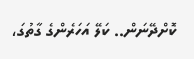ކޮށްދޭނަން.. ކަލޭ އަހަރެންގެ ގާތުގަ،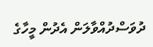ދުވަސްދުއްވާލަން އެދުން މީހާގެ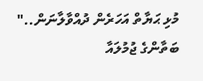މުޅި ޙަޔާތް އަހަރެން ދުއްވާލާނަން.." ބަތާންގެ ޖުމުލައާ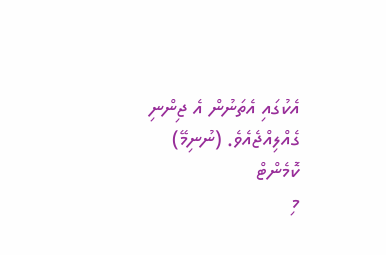އެކުގައި އެތަނުން އެ ޖިންނި ގެއްލިއްޖެއެވެ. (ނުނިމޭ)
ކޮމެންޓް
މި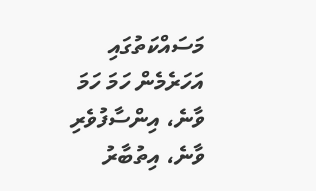މަސައްކަތުގައި އަހަރެމެން ހަމަ ހަމަ ވާނެ، އިންސާފުވެރި ވާނެ، އިތުބާރު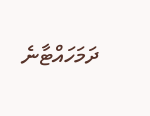ދަމަހައްޓާނެ